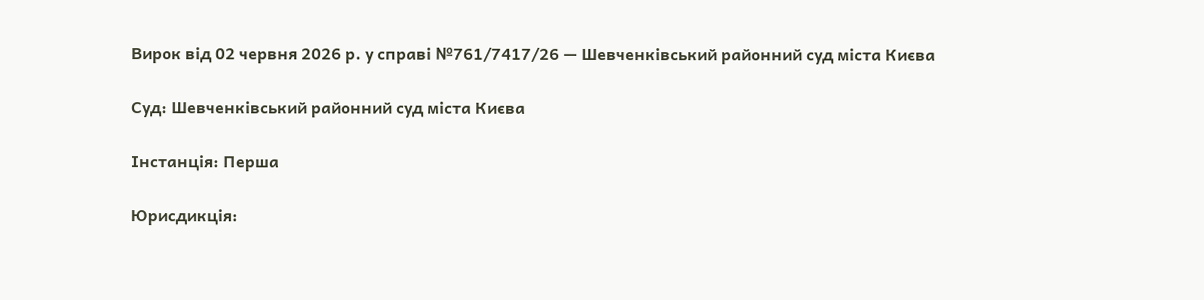Вирок від 02 червня 2026 р. у справі №761/7417/26 — Шевченківський районний суд міста Києва

Суд: Шевченківський районний суд міста Києва

Інстанція: Перша

Юрисдикція: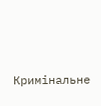Кримінальне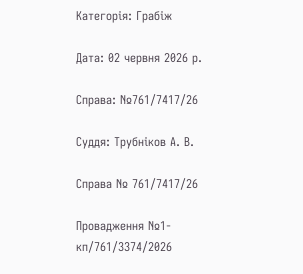Категорія: Грабіж

Дата: 02 червня 2026 р.

Справа: №761/7417/26

Суддя: Трубніков А. В.

Справа № 761/7417/26

Провадження №1-кп/761/3374/2026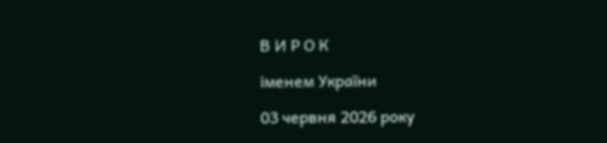В И Р О К

іменем України

03 червня 2026 року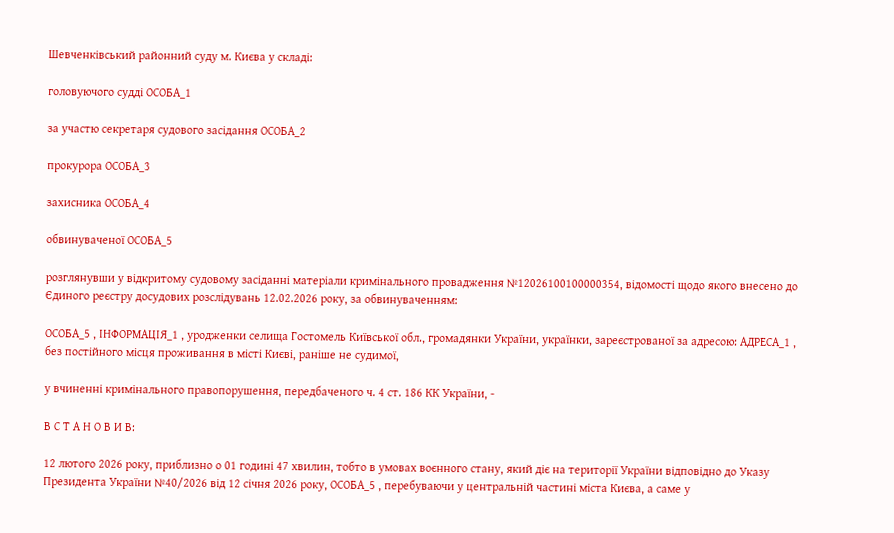Шевченківський районний суду м. Києва у складі:

головуючого судді ОСОБА_1

за участю секретаря судового засідання ОСОБА_2

прокурора ОСОБА_3

захисника ОСОБА_4

обвинуваченої ОСОБА_5

розглянувши у відкритому судовому засіданні матеріали кримінального провадження №12026100100000354, відомості щодо якого внесено до Єдиного реєстру досудових розслідувань 12.02.2026 року, за обвинуваченням:

ОСОБА_5 , ІНФОРМАЦІЯ_1 , уродженки селища Гостомель Київської обл., громадянки України, українки, зареєстрованої за адресою: АДРЕСА_1 , без постійного місця проживання в місті Києві, раніше не судимої,

у вчиненні кримінального правопорушення, передбаченого ч. 4 ст. 186 КК України, -

В С Т А Н О В И В:

12 лютого 2026 року, приблизно о 01 годині 47 хвилин, тобто в умовах воєнного стану, який діє на території України відповідно до Указу Президента України №40/2026 від 12 січня 2026 року, ОСОБА_5 , перебуваючи у центральній частині міста Києва, а саме у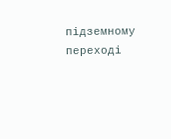підземному переході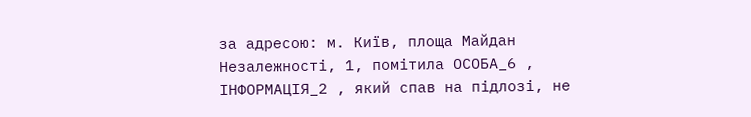за адресою: м. Київ, площа Майдан Незалежності, 1, помітила ОСОБА_6 , ІНФОРМАЦІЯ_2 , який спав на підлозі, не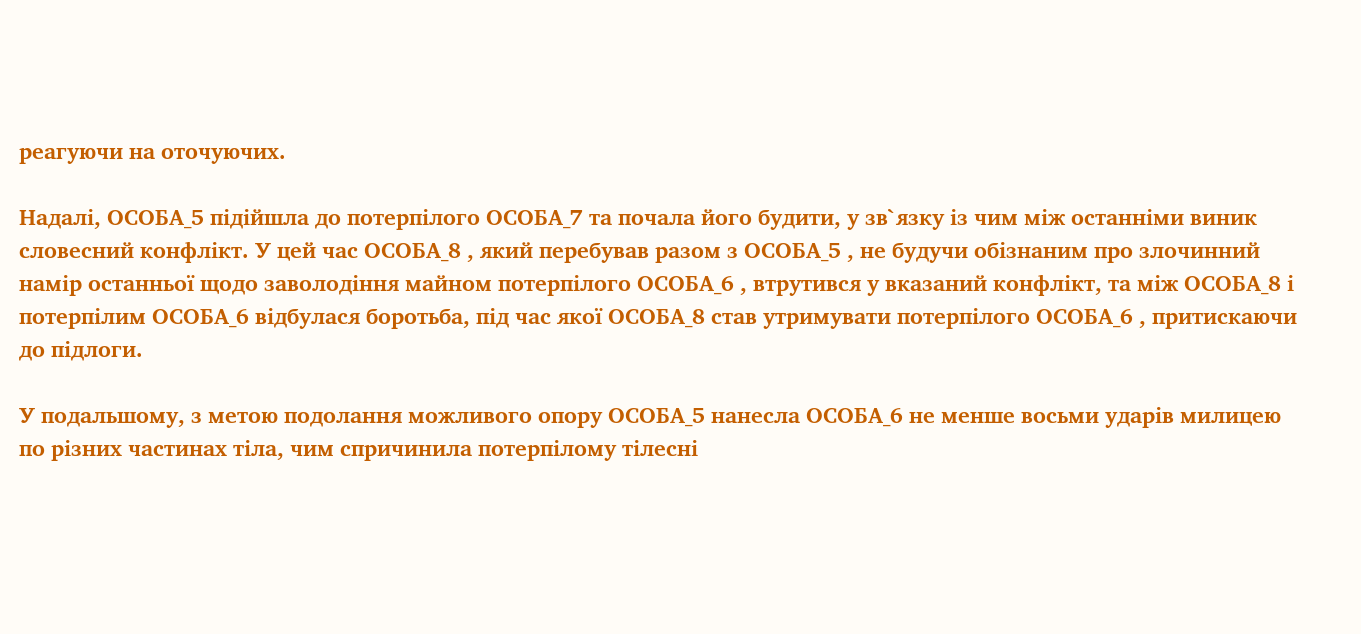реагуючи на оточуючих.

Надалі, ОСОБА_5 підійшла до потерпілого ОСОБА_7 та почала його будити, у зв`язку із чим між останніми виник словесний конфлікт. У цей час ОСОБА_8 , який перебував разом з ОСОБА_5 , не будучи обізнаним про злочинний намір останньої щодо заволодіння майном потерпілого ОСОБА_6 , втрутився у вказаний конфлікт, та між ОСОБА_8 і потерпілим ОСОБА_6 відбулася боротьба, під час якої ОСОБА_8 став утримувати потерпілого ОСОБА_6 , притискаючи до підлоги.

У подальшому, з метою подолання можливого опору ОСОБА_5 нанесла ОСОБА_6 не менше восьми ударів милицею по різних частинах тіла, чим спричинила потерпілому тілесні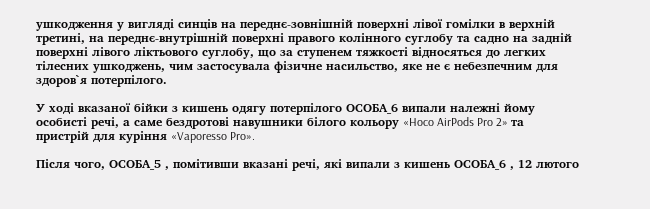ушкодження у вигляді синців на переднє-зовнішній поверхні лівої гомілки в верхній третині, на переднє-внутрішній поверхні правого колінного суглобу та садно на задній поверхні лівого ліктьового суглобу, що за ступенем тяжкості відносяться до легких тілесних ушкоджень, чим застосувала фізичне насильство, яке не є небезпечним для здоров`я потерпілого.

У ході вказаної бійки з кишень одягу потерпілого ОСОБА_6 випали належні йому особисті речі, а саме бездротові навушники білого кольору «Hoco AirPods Pro 2» та пристрій для куріння «Vaporesso Pro».

Після чого, ОСОБА_5 , помітивши вказані речі, які випали з кишень ОСОБА_6 , 12 лютого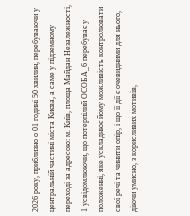2026 року, приблизно о 01 годині 50 хвилин, перебуваючи у центральній частині міста Києва, а саме у підземному переході за адресою: м. Київ, площа Майдан Незалежності, 1 усвідомлюючи, що потерпілий ОСОБА_6 перебуває у положенні, яке ускладнює йому можливість контролювати свої речі та чинити опір, і що її дії є очевидними для нього, діючи умисно, з корисливих мотивів,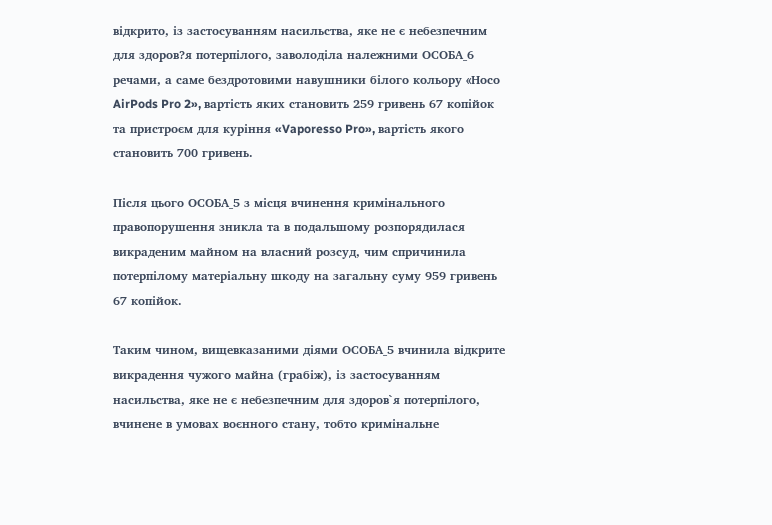відкрито, із застосуванням насильства, яке не є небезпечним для здоров?я потерпілого, заволоділа належними ОСОБА_6 речами, а саме бездротовими навушники білого кольору «Носо AirPods Pro 2», вартість яких становить 259 гривень 67 копійок та пристроєм для куріння «Vaporesso Pro», вартість якого становить 700 гривень.

Після цього ОСОБА_5 з місця вчинення кримінального правопорушення зникла та в подальшому розпорядилася викраденим майном на власний розсуд, чим спричинила потерпілому матеріальну шкоду на загальну суму 959 гривень 67 копійок.

Таким чином, вищевказаними діями ОСОБА_5 вчинила відкрите викрадення чужого майна (грабіж), із застосуванням насильства, яке не є небезпечним для здоров`я потерпілого, вчинене в умовах воєнного стану, тобто кримінальне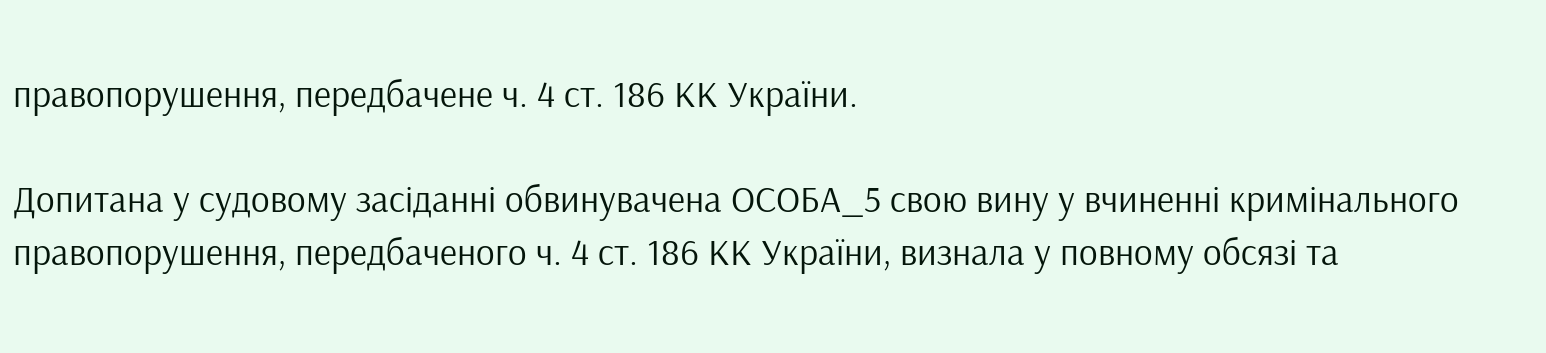правопорушення, передбачене ч. 4 ст. 186 КК України.

Допитана у судовому засіданні обвинувачена ОСОБА_5 свою вину у вчиненні кримінального правопорушення, передбаченого ч. 4 ст. 186 КК України, визнала у повному обсязі та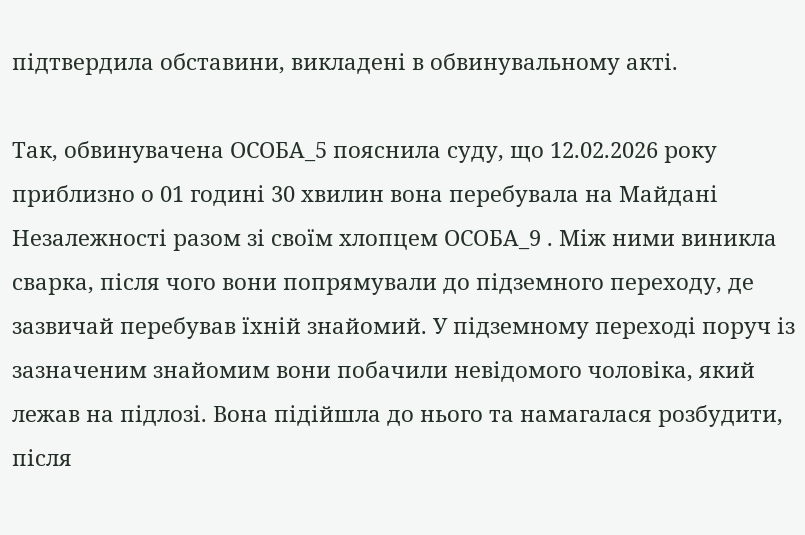підтвердила обставини, викладені в обвинувальному акті.

Так, обвинувачена ОСОБА_5 пояснила суду, що 12.02.2026 року приблизно о 01 годині 30 хвилин вона перебувала на Майдані Незалежності разом зі своїм хлопцем ОСОБА_9 . Між ними виникла сварка, після чого вони попрямували до підземного переходу, де зазвичай перебував їхній знайомий. У підземному переході поруч із зазначеним знайомим вони побачили невідомого чоловіка, який лежав на підлозі. Вона підійшла до нього та намагалася розбудити, після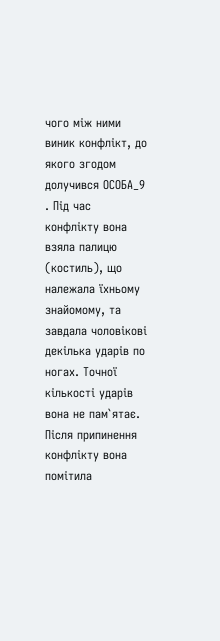чого між ними виник конфлікт, до якого згодом долучився ОСОБА_9 . Під час конфлікту вона взяла палицю (костиль), що належала їхньому знайомому, та завдала чоловікові декілька ударів по ногах. Точної кількості ударів вона не пам`ятає. Після припинення конфлікту вона помітила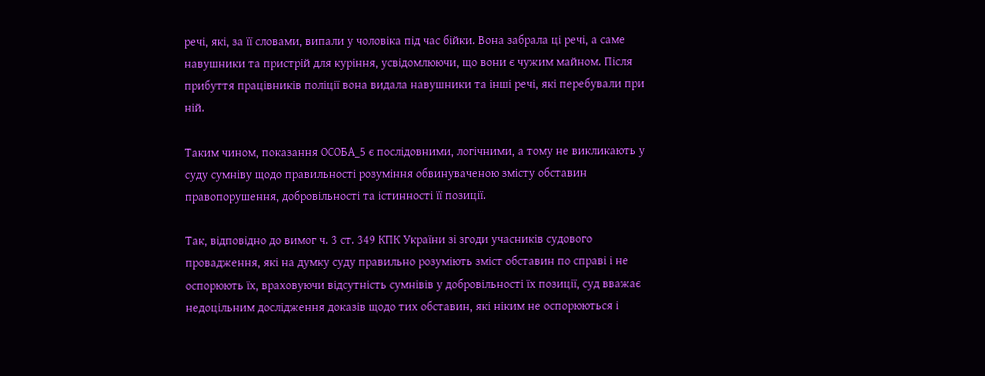речі, які, за її словами, випали у чоловіка під час бійки. Вона забрала ці речі, а саме навушники та пристрій для куріння, усвідомлюючи, що вони є чужим майном. Після прибуття працівників поліції вона видала навушники та інші речі, які перебували при ній.

Таким чином, показання ОСОБА_5 є послідовними, логічними, а тому не викликають у суду сумніву щодо правильності розуміння обвинуваченою змісту обставин правопорушення, добровільності та істинності її позиції.

Так, відповідно до вимог ч. 3 ст. 349 КПК України зі згоди учасників судового провадження, які на думку суду правильно розуміють зміст обставин по справі і не оспорюють їх, враховуючи відсутність сумнівів у добровільності їх позиції, суд вважає недоцільним дослідження доказів щодо тих обставин, які ніким не оспорюються і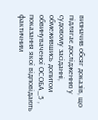визначив обсяг доказів, що підлягає дослідженню у судовому засіданні, обмежившись допитом обвинуваченої ОСОБА_5 , показання якої відповідають фактичним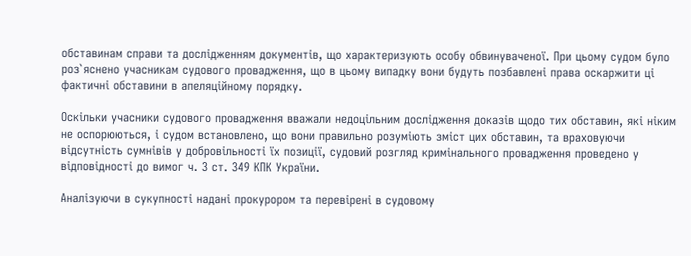обставинам справи та дослідженням документів, що характеризують особу обвинуваченої. При цьому судом було роз`яснено учасникам судового провадження, що в цьому випадку вони будуть позбавлені права оскаржити ці фактичні обставини в апеляційному порядку.

Оскільки учасники судового провадження вважали недоцільним дослідження доказів щодо тих обставин, які ніким не оспорюються, і судом встановлено, що вони правильно розуміють зміст цих обставин, та враховуючи відсутність сумнівів у добровільності їх позиції, судовий розгляд кримінального провадження проведено у відповідності до вимог ч. 3 ст. 349 КПК України.

Аналізуючи в сукупності надані прокурором та перевірені в судовому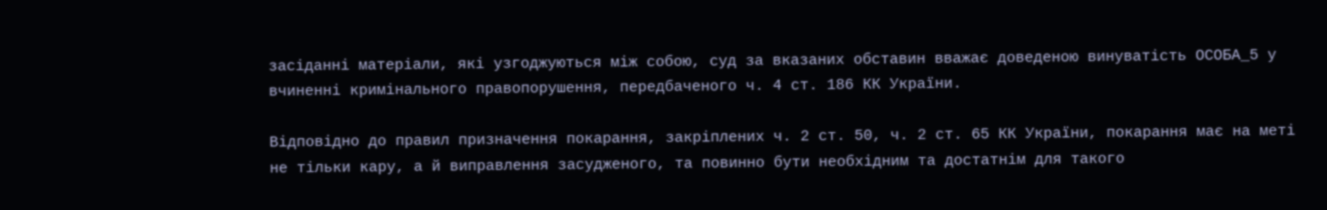засіданні матеріали, які узгоджуються між собою, суд за вказаних обставин вважає доведеною винуватість ОСОБА_5 у вчиненні кримінального правопорушення, передбаченого ч. 4 ст. 186 КК України.

Відповідно до правил призначення покарання, закріплених ч. 2 ст. 50, ч. 2 ст. 65 КК України, покарання має на меті не тільки кару, а й виправлення засудженого, та повинно бути необхідним та достатнім для такого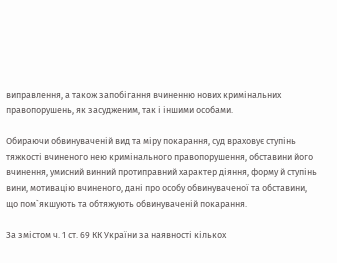виправлення, а також запобігання вчиненню нових кримінальних правопорушень, як засудженим, так і іншими особами.

Обираючи обвинуваченій вид та міру покарання, суд враховує ступінь тяжкості вчиненого нею кримінального правопорушення, обставини його вчинення, умисний винний протиправний характер діяння, форму й ступінь вини, мотивацію вчиненого, дані про особу обвинуваченої та обставини, що пом`якшують та обтяжують обвинуваченій покарання.

За змістом ч. 1 ст. 69 КК України за наявності кількох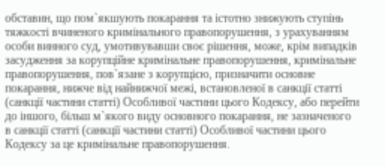обставин, що пом`якшують покарання та істотно знижують ступінь тяжкості вчиненого кримінального правопорушення, з урахуванням особи винного суд, умотивувавши своє рішення, може, крім випадків засудження за корупційне кримінальне правопорушення, кримінальне правопорушення, пов`язане з корупцією, призначити основне покарання, нижче від найнижчої межі, встановленої в санкції статті (санкції частини статті) Особливої частини цього Кодексу, або перейти до іншого, більш м`якого виду основного покарання, не зазначеного в санкції статті (санкції частини статті) Особливої частини цього Кодексу за це кримінальне правопорушення.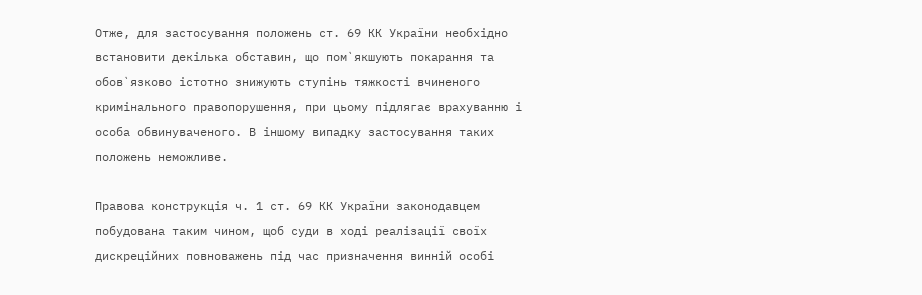Отже, для застосування положень ст. 69 КК України необхідно встановити декілька обставин, що пом`якшують покарання та обов`язково істотно знижують ступінь тяжкості вчиненого кримінального правопорушення, при цьому підлягає врахуванню і особа обвинуваченого. В іншому випадку застосування таких положень неможливе.

Правова конструкція ч. 1 ст. 69 КК України законодавцем побудована таким чином, щоб суди в ході реалізації своїх дискреційних повноважень під час призначення винній особі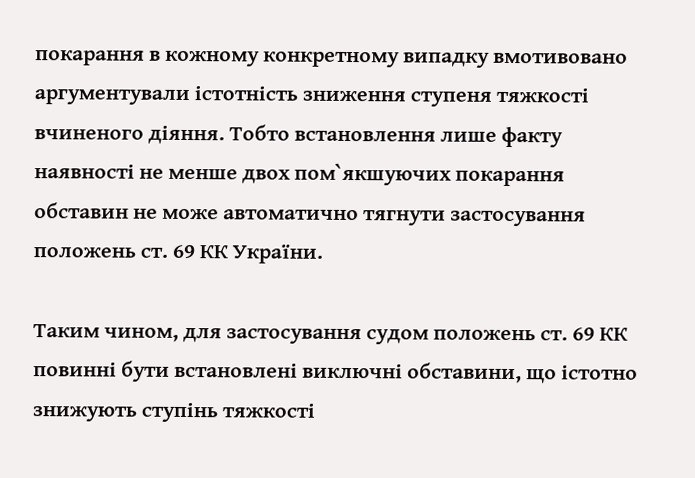покарання в кожному конкретному випадку вмотивовано аргументували істотність зниження ступеня тяжкості вчиненого діяння. Тобто встановлення лише факту наявності не менше двох пом`якшуючих покарання обставин не може автоматично тягнути застосування положень ст. 69 КК України.

Таким чином, для застосування судом положень ст. 69 КК повинні бути встановлені виключні обставини, що істотно знижують ступінь тяжкості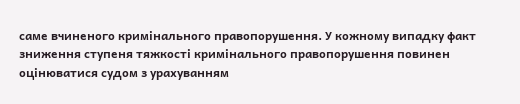саме вчиненого кримінального правопорушення. У кожному випадку факт зниження ступеня тяжкості кримінального правопорушення повинен оцінюватися судом з урахуванням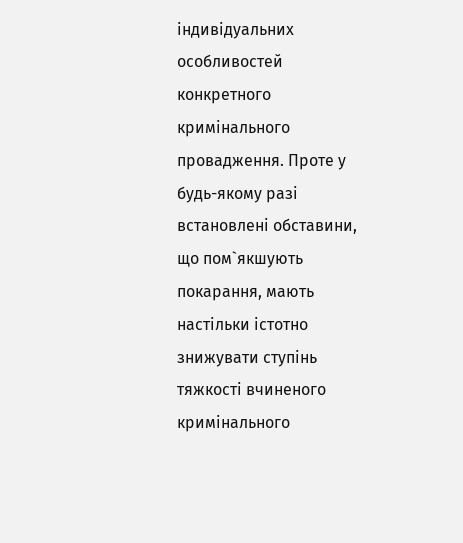індивідуальних особливостей конкретного кримінального провадження. Проте у будь-якому разі встановлені обставини, що пом`якшують покарання, мають настільки істотно знижувати ступінь тяжкості вчиненого кримінального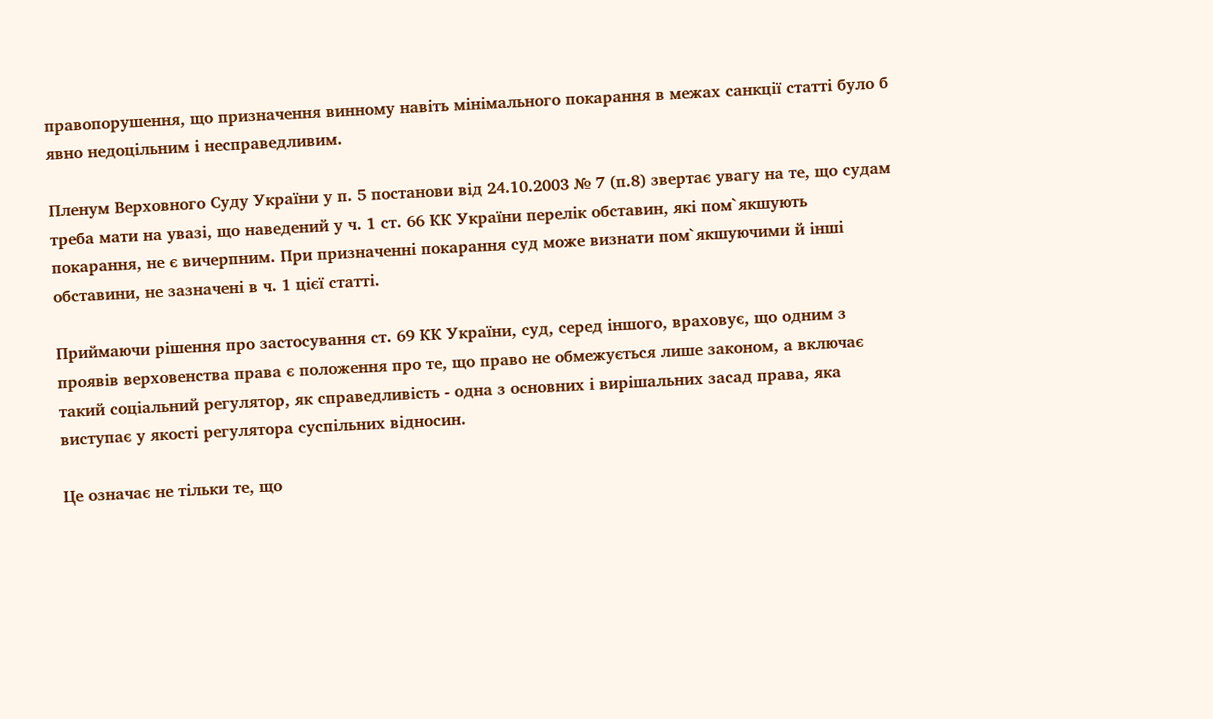правопорушення, що призначення винному навіть мінімального покарання в межах санкції статті було б явно недоцільним і несправедливим.

Пленум Верховного Суду України у п. 5 постанови від 24.10.2003 № 7 (п.8) звертає увагу на те, що судам треба мати на увазі, що наведений у ч. 1 ст. 66 КК України перелік обставин, які пом`якшують покарання, не є вичерпним. При призначенні покарання суд може визнати пом`якшуючими й інші обставини, не зазначені в ч. 1 цієї статті.

Приймаючи рішення про застосування ст. 69 КК України, суд, серед іншого, враховує, що одним з проявів верховенства права є положення про те, що право не обмежується лише законом, а включає такий соціальний регулятор, як справедливість - одна з основних і вирішальних засад права, яка виступає у якості регулятора суспільних відносин.

Це означає не тільки те, що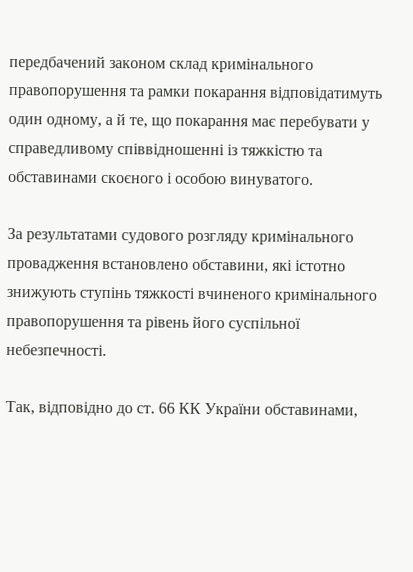передбачений законом склад кримінального правопорушення та рамки покарання відповідатимуть один одному, а й те, що покарання має перебувати у справедливому співвідношенні із тяжкістю та обставинами скоєного і особою винуватого.

За результатами судового розгляду кримінального провадження встановлено обставини, які істотно знижують ступінь тяжкості вчиненого кримінального правопорушення та рівень його суспільної небезпечності.

Так, відповідно до ст. 66 КК України обставинами,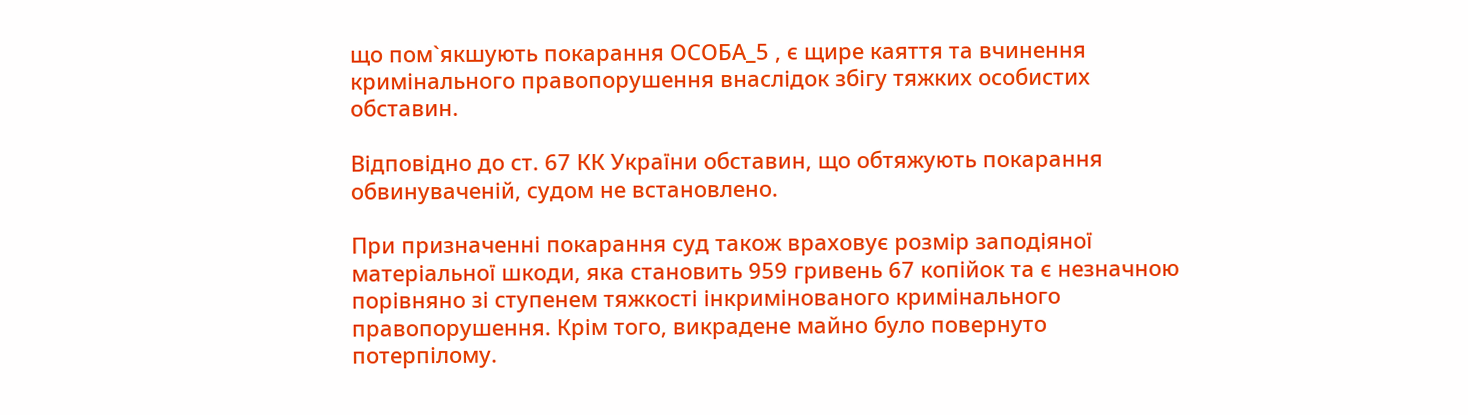що пом`якшують покарання ОСОБА_5 , є щире каяття та вчинення кримінального правопорушення внаслідок збігу тяжких особистих обставин.

Відповідно до ст. 67 КК України обставин, що обтяжують покарання обвинуваченій, судом не встановлено.

При призначенні покарання суд також враховує розмір заподіяної матеріальної шкоди, яка становить 959 гривень 67 копійок та є незначною порівняно зі ступенем тяжкості інкримінованого кримінального правопорушення. Крім того, викрадене майно було повернуто потерпілому.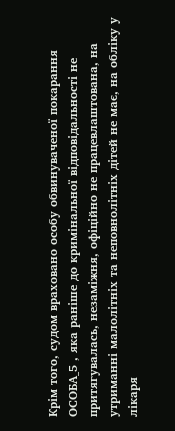Крім того, судом враховано особу обвинуваченої покарання ОСОБА_5 , яка раніше до кримінальної відповідальності не притягувалась, незаміжня, офіційно не працевлаштована, на утриманні малолітніх та неповнолітніх дітей не має, на обліку у лікаря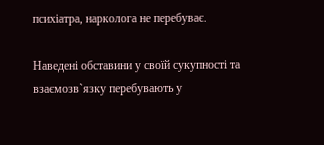психіатра, нарколога не перебуває.

Наведені обставини у своїй сукупності та взаємозв`язку перебувають у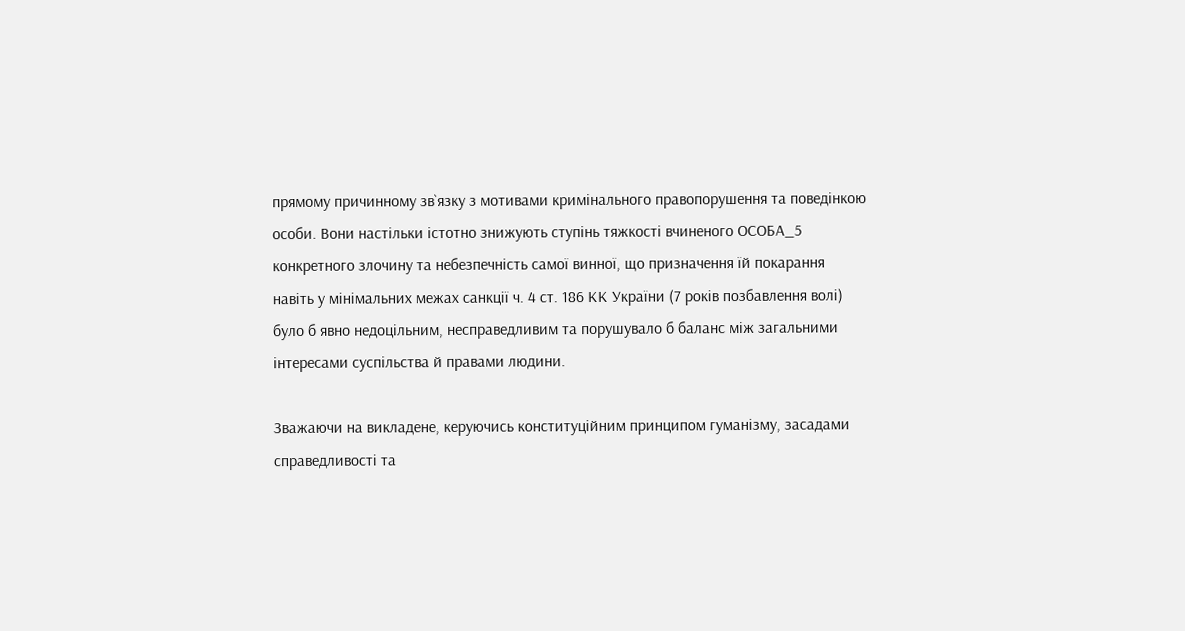прямому причинному зв`язку з мотивами кримінального правопорушення та поведінкою особи. Вони настільки істотно знижують ступінь тяжкості вчиненого ОСОБА_5 конкретного злочину та небезпечність самої винної, що призначення їй покарання навіть у мінімальних межах санкції ч. 4 ст. 186 КК України (7 років позбавлення волі) було б явно недоцільним, несправедливим та порушувало б баланс між загальними інтересами суспільства й правами людини.

Зважаючи на викладене, керуючись конституційним принципом гуманізму, засадами справедливості та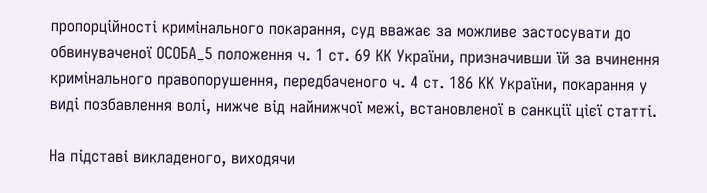пропорційності кримінального покарання, суд вважає за можливе застосувати до обвинуваченої ОСОБА_5 положення ч. 1 ст. 69 КК України, призначивши їй за вчинення кримінального правопорушення, передбаченого ч. 4 ст. 186 КК України, покарання у виді позбавлення волі, нижче від найнижчої межі, встановленої в санкції цієї статті.

На підставі викладеного, виходячи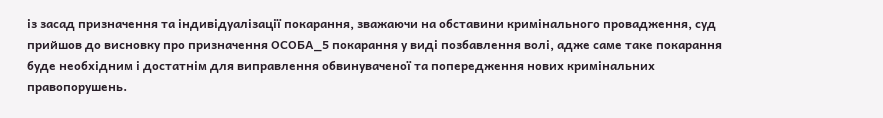із засад призначення та індивідуалізації покарання, зважаючи на обставини кримінального провадження, суд прийшов до висновку про призначення ОСОБА_5 покарання у виді позбавлення волі, адже саме таке покарання буде необхідним і достатнім для виправлення обвинуваченої та попередження нових кримінальних правопорушень.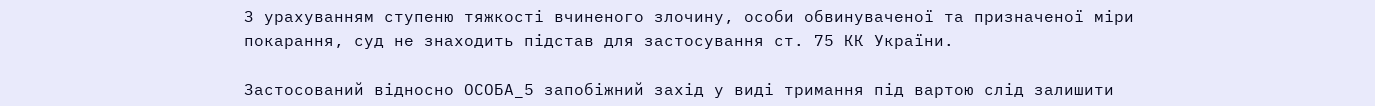З урахуванням ступеню тяжкості вчиненого злочину, особи обвинуваченої та призначеної міри покарання, суд не знаходить підстав для застосування ст. 75 КК України.

Застосований відносно ОСОБА_5 запобіжний захід у виді тримання під вартою слід залишити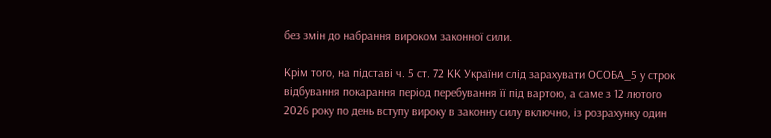без змін до набрання вироком законної сили.

Крім того, на підставі ч. 5 ст. 72 КК України слід зарахувати ОСОБА_5 у строк відбування покарання період перебування її під вартою, а саме з 12 лютого 2026 року по день вступу вироку в законну силу включно, із розрахунку один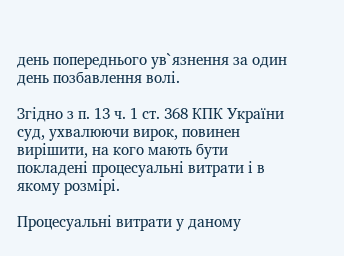день попереднього ув`язнення за один день позбавлення волі.

Згідно з п. 13 ч. 1 ст. 368 КПК України суд, ухвалюючи вирок, повинен вирішити, на кого мають бути покладені процесуальні витрати і в якому розмірі.

Процесуальні витрати у даному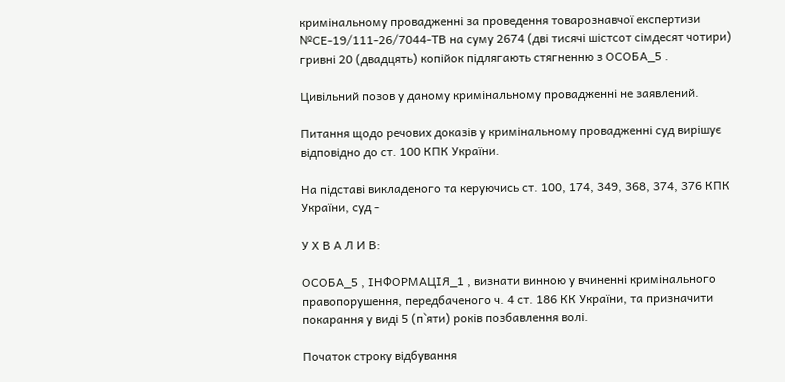кримінальному провадженні за проведення товарознавчої експертизи №СЕ-19/111-26/7044-ТВ на суму 2674 (дві тисячі шістсот сімдесят чотири) гривні 20 (двадцять) копійок підлягають стягненню з ОСОБА_5 .

Цивільний позов у даному кримінальному провадженні не заявлений.

Питання щодо речових доказів у кримінальному провадженні суд вирішує відповідно до ст. 100 КПК України.

На підставі викладеного та керуючись ст. 100, 174, 349, 368, 374, 376 КПК України, суд -

У Х В А Л И В:

ОСОБА_5 , ІНФОРМАЦІЯ_1 , визнати винною у вчиненні кримінального правопорушення, передбаченого ч. 4 ст. 186 КК України, та призначити покарання у виді 5 (п`яти) років позбавлення волі.

Початок строку відбування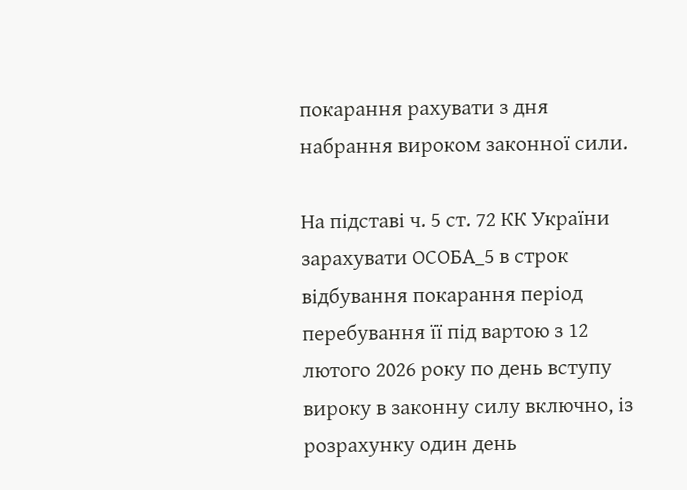покарання рахувати з дня набрання вироком законної сили.

На підставі ч. 5 ст. 72 КК України зарахувати ОСОБА_5 в строк відбування покарання період перебування її під вартою з 12 лютого 2026 року по день вступу вироку в законну силу включно, із розрахунку один день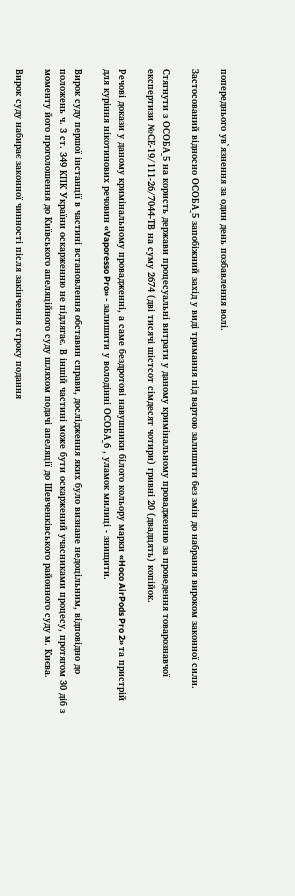попереднього ув`язнення за один день позбавлення волі.

Застосований відносно ОСОБА_5 запобіжний захід у виді тримання під вартою залишити без змін до набрання вироком законної сили.

Стягнути з ОСОБА_5 на користь держави процесуальні витрати у даному кримінальному провадженню за проведення товарознавчої експертизи №СЕ-19/111-26/7044-ТВ на суму 2674 (дві тисячі шістсот сімдесят чотири) гривні 20 (двадцять) копійок.

Речові докази у даному кримінальному провадженні, а саме бездротові навушники білого кольору марки «Hoco AirPods Pro 2» та пристрій для куріння нікотинових речовин «Vaporesso Pro» - залишити у володінні ОСОБА_6 , уламок милиці - знищити.

Вирок суду першої інстанції в частині встановлення обставин справи, дослідження яких було визнане недоцільним, відповідно до положень ч. 3 ст. 349 КПК України оскарженню не підлягає. В іншій частині може бути оскаржений учасниками процесу, протягом 30 діб з моменту його проголошення до Київського апеляційного суду шляхом подачі апеляції до Шевченківського районного суду м. Києва.

Вирок суду набирає законної чинності після закінчення строку подання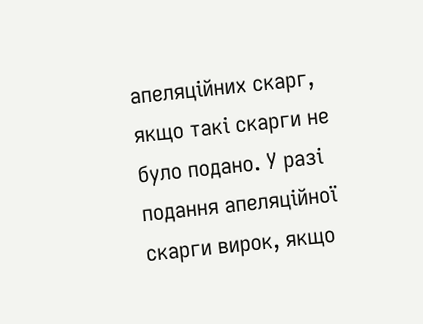апеляційних скарг, якщо такі скарги не було подано. У разі подання апеляційної скарги вирок, якщо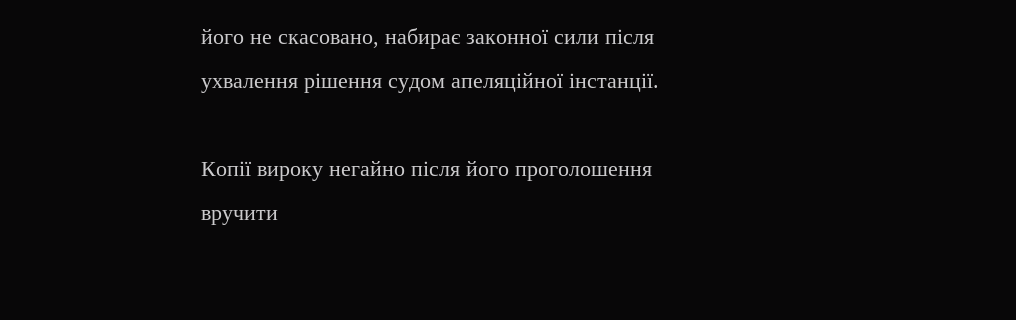його не скасовано, набирає законної сили після ухвалення рішення судом апеляційної інстанції.

Копії вироку негайно після його проголошення вручити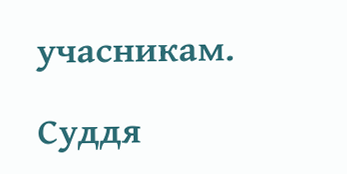учасникам.

Суддя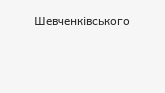Шевченківського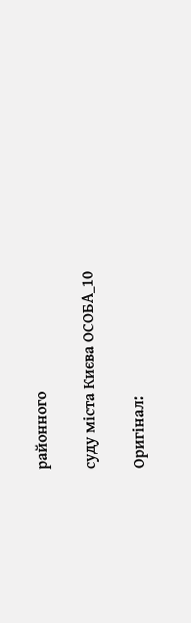районного

суду міста Києва ОСОБА_10

Оригінал: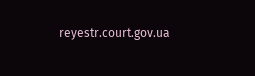reyestr.court.gov.ua